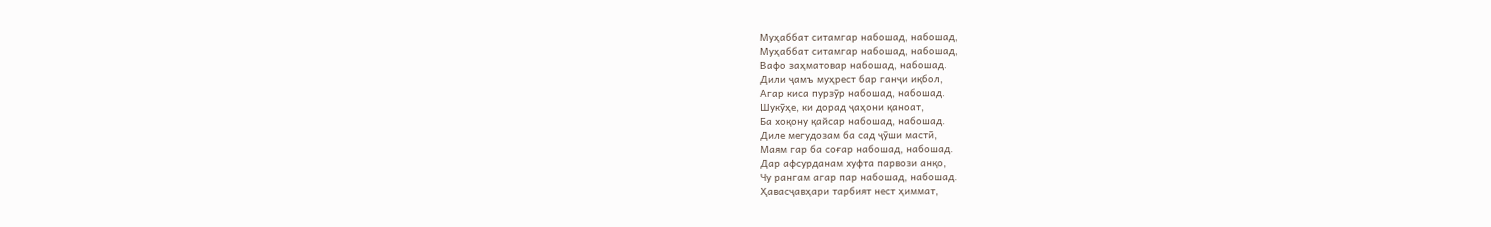Муҳаббат ситамгар набошад, набошад,
Муҳаббат ситамгар набошад, набошад,
Вафо заҳматовар набошад, набошад.
Дили ҷамъ муҳрест бар ганҷи иқбол,
Агар киса пурзӯр набошад, набошад.
Шукӯҳе, ки дорад ҷаҳони қаноат,
Ба хоқону қайсар набошад, набошад.
Диле мегудозам ба сад ҷӯши мастӣ,
Маям гар ба соғар набошад, набошад.
Дар афсурданам хуфта парвози анқо,
Чу рангам агар пар набошад, набошад.
Ҳавасҷавҳари тарбият нест ҳиммат,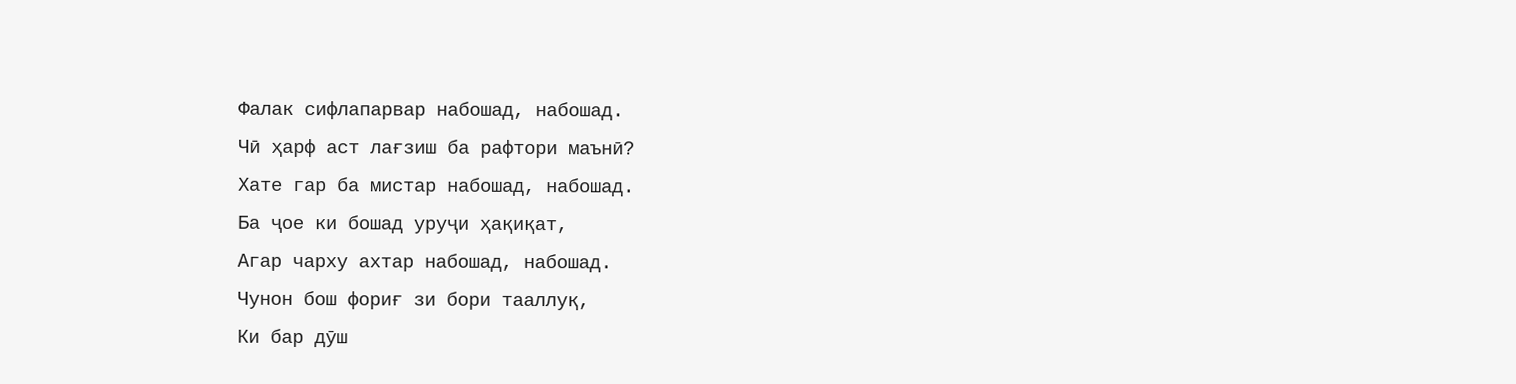Фалак сифлапарвар набошад, набошад.
Чӣ ҳарф аст лағзиш ба рафтори маънӣ?
Хате гар ба мистар набошад, набошад.
Ба ҷое ки бошад уруҷи ҳақиқат,
Агар чарху ахтар набошад, набошад.
Чунон бош фориғ зи бори тааллуқ,
Ки бар дӯш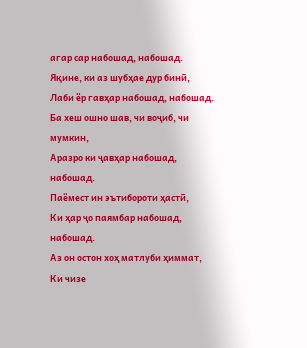агар сар набошад, набошад.
Яқине, ки аз шубҳае дур бинӣ,
Лаби ёр гавҳар набошад, набошад.
Ба хеш ошно шав, чи воҷиб, чи мумкин,
Аразро ки ҷавҳар набошад, набошад.
Паёмест ин эътибороти ҳастӣ,
Ки ҳар ҷо паямбар набошад, набошад.
Аз он остон хоҳ матлуби ҳиммат,
Ки чизе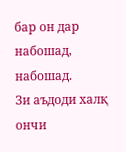бар он дар набошад, набошад.
Зи аъдоди халқ ончи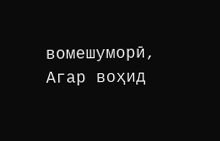вомешуморӣ,
Агар воҳид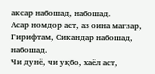аксар набошад, набошад.
Асар номдор аст, аз оина магзар,
Гирифтам, Сикандар набошад, набошад.
Чи дунё, чи уқбо, хаёл аст,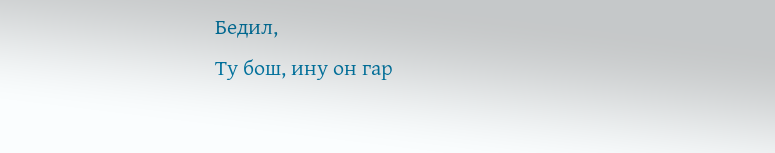Бедил,
Ту бош, ину он гар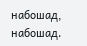набошад, набошад.